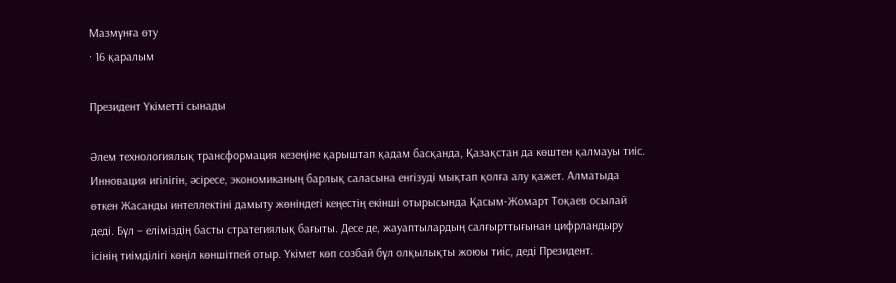Мазмұнға өту
· 16 қаралым

Президент Үкіметті сынады

Әлем технологиялық трансформация кезеңіне қарыштап қадам басқанда, Қазақстан да көштен қалмауы тиіс. Инновация игілігін, әсіресе, экономиканың барлық саласына енгізуді мықтап қолға алу қажет. Алматыда өткен Жасанды интеллектіні дамыту жөніндегі кеңестің екінші отырысында Қасым-Жомарт Тоқаев осылай деді. Бұл – еліміздің басты стратегиялық бағыты. Десе де, жауаптылардың салғырттығынан цифрландыру ісінің тиімділігі көңіл көншітпей отыр. Үкімет көп созбай бұл олқылықты жоюы тиіс, деді Президент.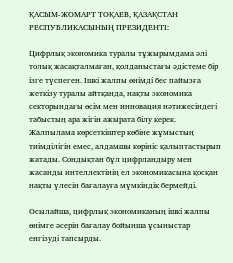ҚАСЫМ-ЖОМАРТ ТОҚАЕВ, ҚАЗАҚСТАН РЕСПУБЛИКАСЫНЫҢ ПРЕЗИДЕНТІ:

Цифрлық экономика туралы тұжырымдама әлі толық жасақталмаған, қолданыстағы әдістеме бір ізге түспеген. Ішкі жалпы өнімді бес пайызға жеткізу туралы айтқанда, нақты экономика секторындағы өсім мен инновация нәтижесіндегі табыстың ара жігін ажырата білу керек. Жалпылама көрсеткіштер көбіне жұмыстың тиімділігін емес, алдамшы көрініс қалыптастырып жатады. Сондықтан бұл цифрландыру мен жасанды интеллектінің ел экономикасына қосқан нақты үлесін бағалауға мүмкіндік бермейді.

Осылайша, цифрлық экономиканың ішкі жалпы өнімге әсерін бағалау бойынша ұсыныстар енгізуді тапсырды.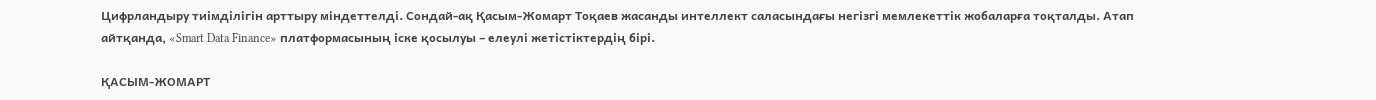Цифрландыру тиімділігін арттыру міндеттелді. Сондай-ақ Қасым-Жомарт Тоқаев жасанды интеллект саласындағы негізгі мемлекеттік жобаларға тоқталды. Атап айтқанда, «Smart Data Finance» платформасының іске қосылуы – елеулі жетістіктердің бірі.

ҚАСЫМ-ЖОМАРТ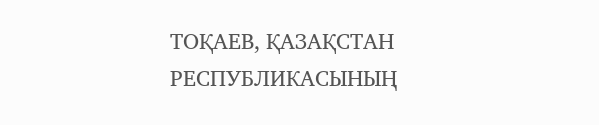ТОҚАЕВ, ҚАЗАҚСТАН РЕСПУБЛИКАСЫНЫҢ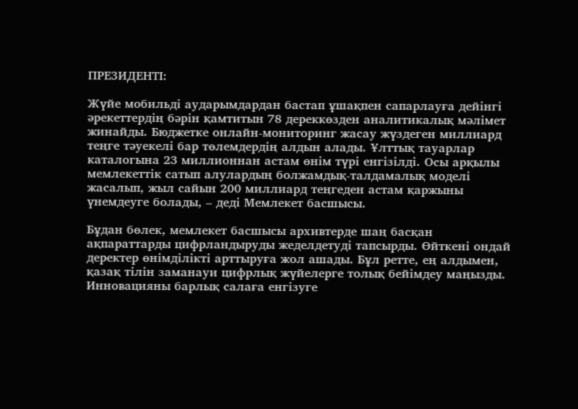ПРЕЗИДЕНТІ:

Жүйе мобильді аударымдардан бастап ұшақпен сапарлауға дейінгі әрекеттердің бәрін қамтитын 78 дереккөзден аналитикалық мәлімет жинайды. Бюджетке онлайн-мониторинг жасау жүздеген миллиард теңге тәуекелі бар төлемдердің алдын алады. Ұлттық тауарлар каталогына 23 миллионнан астам өнім түрі енгізілді. Осы арқылы мемлекеттік сатып алулардың болжамдық-талдамалық моделі жасалып, жыл сайын 200 миллиард теңгеден астам қаржыны үнемдеуге болады, – деді Мемлекет басшысы.

Бұдан бөлек, мемлекет басшысы архивтерде шаң басқан ақпараттарды цифрландыруды жеделдетуді тапсырды. Өйткені ондай деректер өнімділікті арттыруға жол ашады. Бұл ретте, ең алдымен, қазақ тілін заманауи цифрлық жүйелерге толық бейімдеу маңызды. Инновацияны барлық салаға енгізуге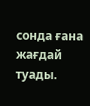сонда ғана жағдай туады.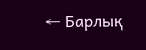← Барлық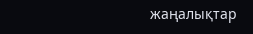жаңалықтар